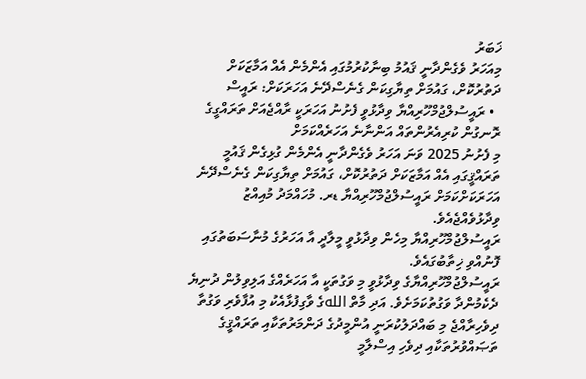ޚަބަރު
މިއަހަރު ވެގެންދާނީ ޤައުމު ބިނާކުރުމުގައި އެންމެން އެއް އަމާޒަކަށް ދަތުރުކޮށް، ގައުމަށް ތިޔާގިކަން ގެނެސްދޭނެ އަހަރަކަށް: ރައީސް
  • ރައީސުލްޖުމްހޫރިއްޔާ ވިދާޅުވީ ފެށުނު އަހަރަކީ ރާއްޖެއަށް ތަރައްގީގެ ރޮނގުން ކުރިއެރުންތައް އަންނާނެ އަހަރެއްކަމަށް
މި ފެށުނު 2025 ވަނަ އަހަރު ވެގެންދާނީ އެންމެން ގުޅިގެން ޤައުމީ ތަރައްޤީގައި އެއް އަމާޒަކަށް ދަތުރުކޮށް، ގައުމަށް ތިޔާގިކަން ގެނެސްދޭނެ އަހަރަކަށްކަމަށް ރައީސުލްޖުމްހޫރިއްޔާ ޑރ. މުހައްމަދު މުއިއްޒު ވިދާޅުވެއްޖެއެވެ.
ރައީސުލްޖުމްހޫރިއްޔާ މިހެން ވިދާޅުވީ މީލާދީ އާ އަހަރުގެ މުނާސަބަތުގައި ފޮނުއްވި ޚިތާބުގައެވެ.
ރައީސުލްޖުމްހޫރިއްޔާގެ ވިދާޅުވީ މި ވަގުތަކީ އާ އަހަރެއްގެ އަލިވިލުން ދުނިޔެ ދެކެމުންދާ ވަގުތުކަމަށެވެ. އަދި މާތް اللهގެ ވާގިފުޅާއެކު މި އުފާވެރި ވަގުތާ ދިވެހިރާއްޖެ މި ބައްދަލުކުރަނީ އުންމީދުގެ ދަންމަރުތަކާއި ތަރައްޤީގެ ތަޞައްވުރުތަކާއި ދިވެހި އިސްލާމީ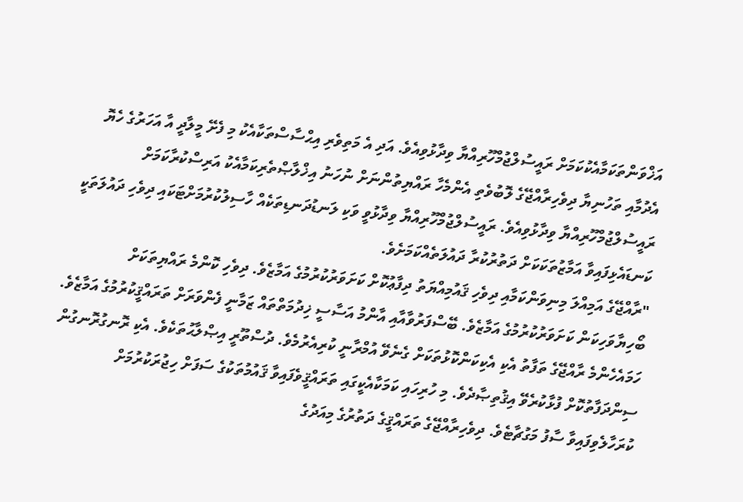އަޚްވަންތަކަމާއެކުކަމަށް ރައީސުލްޖުމްހޫރިއްޔާ ވިދާޅުވިއެވެ. އަދި އެ މަތިވެރި އިޙްސާސްތަކާއެކު މި ފެށޭ މީލާދީ އާ އަހަރުގެ ހެޔޮ އެދުމާއި ތަހުނިޔާ ދިވެހިރާއްޖޭގެ ލޮބުވެތި އެންމެހާ ރައްޔިތުންނަށް ނުހަނު އިޚްލާޞްތެރިކަމާއެކު އަރިސްކުރާކަމަށް ރައީސުލްޖުމްހޫރިއްޔާ ވިދާޅުވިއެވެ. ރައީސުލްޖުމްހޫރިއްޔާ ވިދާޅުވީ ވަކި ލަނޑުދަނޑިތަކެއް ހާސިލުކުރުމަށްޓަކައި ދިވެހި ދައުލަތަކީ ކަނޑައެޅިފައިވާ އަމާޒުތަކަކަށް ދަތުރުކުރާ ދައުލަތެއްކަމަށެވެ.
"ރާއްޖޭގެ އަމިއްލަ މިނިވަންކަމާއި ދިވެހި ޤައުމިއްޔަތު ދިފާޢުކޮށް ކަށަވަރުކުރުމުގެ އަމާޒެވެ. ދިވެހި ކޮންމެ ރައްޔިތަކަށް ބޯހިޔާވަހިކަން ކަށަވަރުކުރުމުގެ އަމާޒެވެ. ބޭސްފަރުވާއާއި އާންމު އަސާސީ ޚިދުމަތްތައް ޒަމާނީ ފެންވަރަށް ތަރައްޤީކުރުމުގެ އަމާޒެވެ. ހަމައެހެންމެ ރާއްޖޭގެ ތަފާތު އެކި އެކިކަންކޮޅުތަކަށް ގެނެވޭ އުމްރާނީ ކުރިއެރުމެވެ. ދުސްތޫރީ އިޞްލާޙުތަކެވެ. އެކި ރޮނގުރޮނގުން ސިންދަފާތުކޮށް ފުޅާކުރެވޭ އިޤުތިޞާދެވެ. މި ހުރިހައި ކަމަކާއެކީގައި ތަރައްޤީވެފައިވާ ޤައުމުތަކުގެ ސަފަށް ހިޖުރަކުރުމަށް ކުރަހާލެވިފައިވާ ސާފު މަގުޗާޓެވެ. ދިވެހިރާއްޖޭގެ ތަރައްޤީގެ ދަތުރުގެ މިއަދުގެ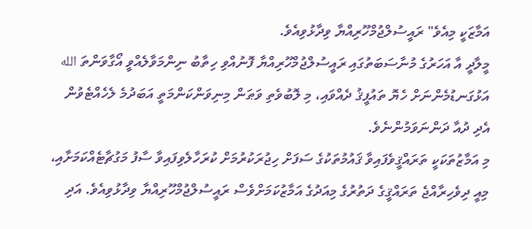އަމާޒަކީ މިއެވެ" ރައީސުލްޖުމްހޫރިއްޔާ ވިދާޅުވިއެވެ.
މީލާދީ އާ އަހަރުގެ މުނާސަބަތުގައި ރައީސުލްޖުމްހޫރިއްޔާ ފޮނުއްވި ހިތާބު ނިންމަވާލެއްވީ އޯގާވަންތަ الله އަޅުގަނޑުމެންނަށް ހެޔޮ ތައުފީޤު ދެއްވައި، މި ލޮބުވެތި ވަޠަން މިނިވަންކަންމަތީ އަބަދުމެ ލެހެއްޓެވުން އެދި ދުއާ ދަންނަވަމުންނެވެ.
މި އަމާޒުތަކަކީ ތަރައްޤީވެފައިވާ ޤައުމުތަކުގެ ސަފަށް ހިޖުރަކުރުމަށް ކުރަހާލެވިފައިވާ ސާފު މަގުޗާޓެއްކަމަށާއި، މިއީ ދިވެހިރާއްޖެ ތަރައްޤީގެ ދަތުރުގެ މިއަދުގެ އަމާޒުކަމަށްވެސް ރައީސުލްޖުމްހޫރިއްޔާ ވިދާޅުވިއެވެ. އަދި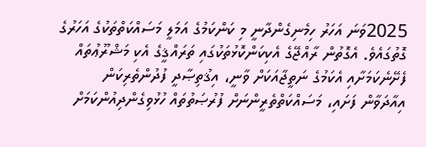2025ވަނަ އަހަރު ހިމެނިގެންދާނީ މި ކަންކަމުގެ އަމަލީ މަސައްކަތްތަކުގެ އަހަރުގެ ގޮތުގައެވެ. އެގޮތުން ރާއްޖޭގެ އެކިކަންކޮޅުތަކުގައި ތަރައްޤީގެ އެކި މަޝްރޫޢުތައް ފެށޭނެކަމަށާއި އެކަމުގެ ނަތީޖާއަކަށް ވާނީ، އިޤުތިޞާދީ ފުދުންތެރިކަން އިއާދަވާން ފަށައި، މަސައްކަތްތެރީންނަށް ފުރުޞަތުތައް ހުޅުވިގެންދިއުންކަމަށް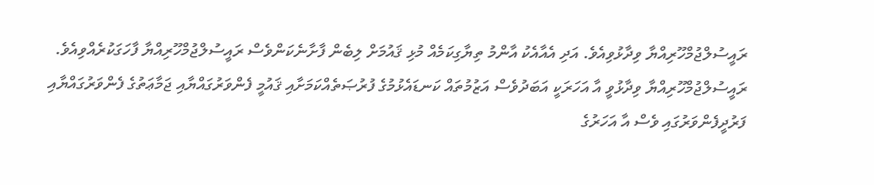ރައީސުލްޖުމްހޫރިއްޔާ ވިދާޅުވިއެވެ. އަދި އެއާއެކު އާންމު ތިޔާގިކަމެއް މުޅި ޤައުމަށް ލިބެން ފާށާނެކަންވެސް ރައީސުލްޖުމްހޫރިއްޔާ ފާހަގަކުރެއްވިއެވެ.
ރައީސުލްޖުމްހޫރިއްޔާ ވިދާޅުވީ އާ އަހަރަކީ އަބަދުވެސް އަޒުމުތައް ކަނޑައެޅުމުގެ ފުރުޞަތެއްކަމަށާއި ޤައުމީ ފެންވަރުގައްޔާއި ޖަމާޢަތުގެ ފެންވަރުގައްޔާއި ފަރުދީފެންވަރުގައި ވެސް އާ އަހަރުގެ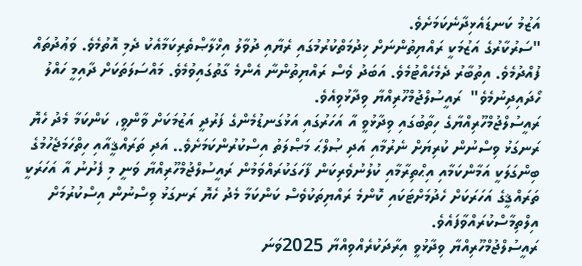އަޒުމު ކަނޑައެޅިދާނެކަމަށެވެ.
"ސަރުކާރުގެ އަޒުމަކީ ރައްޔިތުންނަށް ޚިދުމަތްކުރުމުގައި ރެޔާއި ދުވާލު އިޚްލާޞްތެރިކަމާއެކު ދެމި އޮތުމެވެ. ވަޢުދުތައް ފުއްދުމެވެ. އިތުބާރު ދެމެހެއްޓުމެވެ. އަބަދު ވެސް ރައްޔިތުންނާ އެންމެ ގާތުގައިވުމެވެ. މައްސަލަތަކަށް ދާއިމީ ހައްލު ހޯދައިދިނުމެވެ"  ރައީސުލްޖުމްހޫރިއްޔާ ވިދާޅުވިއެވެ.
ރައީސުލްޖުމްހޫރިއްޔާގެ ހިތާބުގައި ވިދާޅުވީ އާ އަހަރުގައި އަޅުގަނޑުމެންގެ ފަރުދީ އަޒުމަކަށް ވާންވީ، ކަންކަމާ މެދު ހެޔޮ ރަނގަޅު ވިސްނުން ކުރިޔަށް ނެރުމާއި އަދި ޞުލްޙަ މަޞްލަތު އިސްކުރުންކަމަށެވެ.. އަދި ތަރައްޤީއާއި ހިތްހަމަޖެހުމުގެ ބިންގަލަކީ އަމާންކަމާއި އިޙްތިރާމާއި ކުލުނުވެރިކަން ފާހަގަކުރައްވަމުން ރައީސުލްޖުމްހޫރިއްޔާ ވަނީ މި ފެށުނު އާ އަހަރަކީ ތަރައްޤީގެ އަހަރަކަށް ހެދުމަށްޓަކައި ކޮންމެ ރައްޔިތަކުވެސް ކަންކަމާ މެދު ހެޔޮ ރަނގަޅު ވިސްނުން އިސްކުރުމަށް އިލްތިމާސްކުރައްވާފައެވެ.
ރައީސުލްޖުމްހޫރިއްޔާ ވިދާޅުވީ އިރާދަކުރެއްވިއްޔާ 2025ވަނަ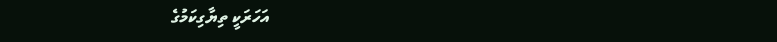އަހަރަކީ ތިޔާގިކަމުގެ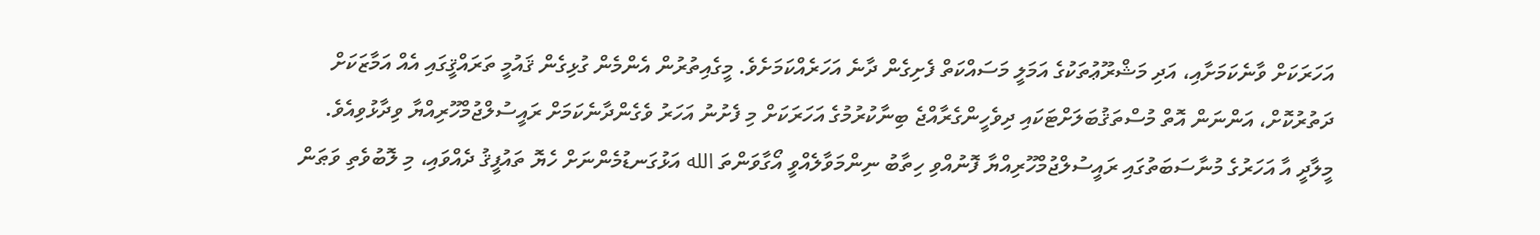އަހަރަކަށް ވާނެކަމަށާއި، އަދި މަޝްރޫޢުތަކުގެ އަމަލީ މަސައްކަތް ފެށިގެން ދާނެ އަހަރެއްކަމަށެވެ. މީގެއިތުރުން އެންމެން ގުޅިގެން ޤައުމީ ތަރައްޤީގައި އެއް އަމާޒަކަށް ދަތުރުކޮށް، އަންނަން އޮތް މުސްތަޤުބަލަށްޓަކައި ދިވެހީންގެރާއްޖެ ބިނާކުރުމުގެ އަހަރަކަށް މި ފެށުނު އަހަރު ވެގެންދާނެކަމަށް ރައީސުލްޖުމްހޫރިއްޔާ ވިދާޅުވިއެވެ.
މީލާދީ އާ އަހަރުގެ މުނާސަބަތުގައި ރައީސުލްޖުމްހޫރިއްޔާ ފޮނުއްވި ހިތާބު ނިންމަވާލެއްވީ އޯގާވަންތަ الله އަޅުގަނޑުމެންނަށް ހެޔޮ ތައުފީޤު ދެއްވައި، މި ލޮބުވެތި ވަޠަން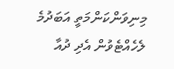މިނިވަންކަންމަތީ އަބަދުމެ ލެހެއްޓެވުން އެދި ދުއާ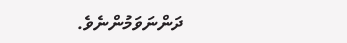ދަންނަވަމުންނެވެ.